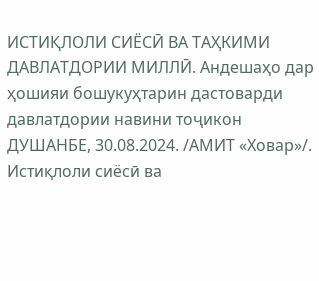ИСТИҚЛОЛИ СИЁСӢ ВА ТАҲКИМИ ДАВЛАТДОРИИ МИЛЛӢ. Андешаҳо дар ҳошияи бошукуҳтарин дастоварди давлатдории навини тоҷикон
ДУШАНБЕ, 30.08.2024. /АМИТ «Ховар»/. Истиқлоли сиёсӣ ва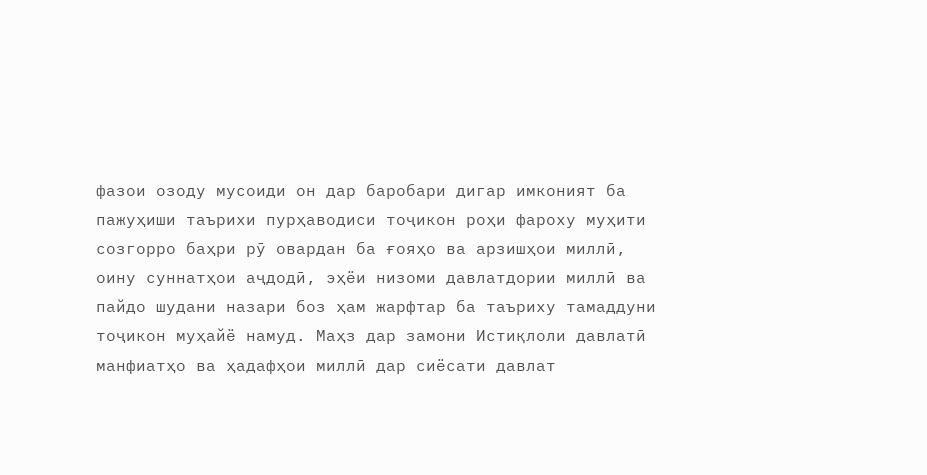фазои озоду мусоиди он дар баробари дигар имконият ба пажуҳиши таърихи пурҳаводиси тоҷикон роҳи фароху муҳити созгорро баҳри рӯ овардан ба ғояҳо ва арзишҳои миллӣ, оину суннатҳои аҷдодӣ, эҳёи низоми давлатдории миллӣ ва пайдо шудани назари боз ҳам жарфтар ба таъриху тамаддуни тоҷикон муҳайё намуд. Маҳз дар замони Истиқлоли давлатӣ манфиатҳо ва ҳадафҳои миллӣ дар сиёсати давлат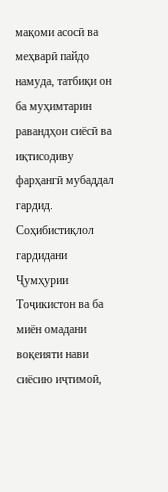мақоми асосӣ ва меҳварӣ пайдо намуда, татбиқи он ба муҳимтарин равандҳои сиёсӣ ва иқтисодиву фарҳангӣ мубаддал гардид. Соҳибистиқлол гардидани Ҷумҳурии Тоҷикистон ва ба миён омадани воқеияти нави сиёсию иҷтимоӣ,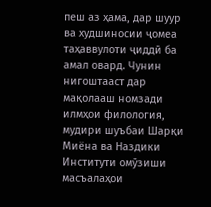пеш аз ҳама, дар шуур ва худшиносии ҷомеа таҳаввулоти ҷиддӣ ба амал овард. Чунин нигоштааст дар мақолааш номзади илмҳои филология, мудири шуъбаи Шарқи Миёна ва Наздики Институти омӯзиши масъалаҳои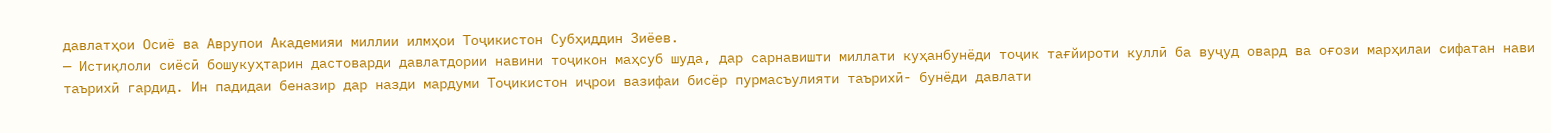давлатҳои Осиё ва Аврупои Академияи миллии илмҳои Тоҷикистон Субҳиддин Зиёев.
— Истиқлоли сиёсӣ бошукуҳтарин дастоварди давлатдории навини тоҷикон маҳсуб шуда, дар сарнавишти миллати куҳанбунёди тоҷик тағйироти куллӣ ба вуҷуд овард ва оғози марҳилаи сифатан нави таърихӣ гардид. Ин падидаи беназир дар назди мардуми Тоҷикистон иҷрои вазифаи бисёр пурмасъулияти таърихӣ- бунёди давлати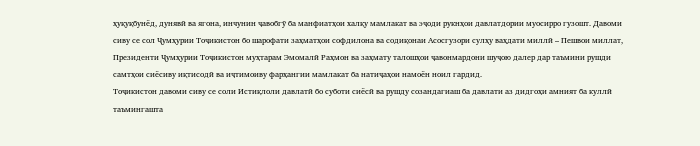ҳуқуқбунёд, дунявӣ ва ягона, инчунин ҷавобгӯ ба манфиатҳои халқу мамлакат ва эҷоди рукнҳои давлатдории муосирро гузошт. Давоми сиву се сол Ҷумҳурии Тоҷикистон бо шарофати заҳматҳои софдилона ва содиқонаи Асосгузори сулҳу ваҳдати миллӣ – Пешвои миллат, Президенти Ҷумҳурии Тоҷикистон муҳтарам Эмомалӣ Раҳмон ва заҳмату талошҳои ҷавонмардони шуҷою далер дар таъмини рушди самтҳои сиёсиву иқтисодӣ ва иҷтимоиву фарҳангии мамлакат ба натиҷаҳои намоён ноил гардид.
Тоҷикистон давоми сиву се соли Истиқлоли давлатӣ бо суботи сиёсӣ ва рушду созандагиаш ба давлати аз дидгоҳи амният ба куллӣ таъмингашта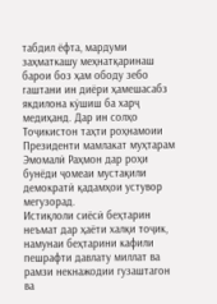табдил ёфта, мардуми заҳматкашу меҳнатқаринаш барои боз ҳам ободу зебо гаштани ин диёри ҳамешасабз якдилона кӯшиш ба харҷ медиҳанд. Дар ин солҳо Тоҷикистон таҳти роҳнамоии Президенти мамлакат муҳтарам Эмомалӣ Раҳмон дар роҳи бунёди ҷомеаи мустақили демократӣ қадамҳои устувор мегузорад.
Истиқлоли сиёсӣ беҳтарин неъмат дар ҳаёти халқи тоҷик, намунаи беҳтарини кафили пешрафти давлату миллат ва рамзи некнажодии гузаштагон ва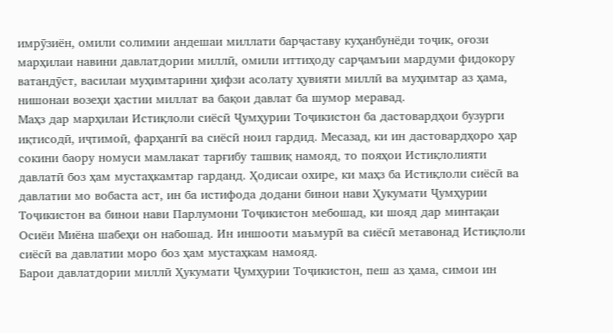имрӯзиён, омили солимии андешаи миллати барҷаставу куҳанбунёди тоҷик, оғози марҳилаи навини давлатдории миллӣ, омили иттиҳоду сарҷамъии мардуми фидокору ватандӯст, василаи муҳимтарини ҳифзи асолату ҳувияти миллӣ ва муҳимтар аз ҳама, нишонаи возеҳи ҳастии миллат ва бақои давлат ба шумор меравад.
Маҳз дар марҳилаи Истиқлоли сиёсӣ Ҷумҳурии Тоҷикистон ба дастовардҳои бузурги иқтисодӣ, иҷтимоӣ, фарҳангӣ ва сиёсӣ ноил гардид. Месазад, ки ин дастовардҳоро ҳар сокини баору номуси мамлакат тарғибу ташвиқ намояд, то пояҳои Истиқлолияти давлатӣ боз ҳам мустаҳкамтар гарданд. Ҳодисаи охире, ки маҳз ба Истиқлоли сиёсӣ ва давлатии мо вобаста аст, ин ба истифода додани бинои нави Ҳукумати Ҷумҳурии Тоҷикистон ва бинои нави Парлумони Тоҷикистон мебошад, ки шояд дар минтақаи Осиёи Миёна шабеҳи он набошад. Ин иншооти маъмурӣ ва сиёсӣ метавонад Истиқлоли сиёсӣ ва давлатии моро боз ҳам мустаҳкам намояд.
Барои давлатдории миллӣ Ҳукумати Ҷумҳурии Тоҷикистон, пеш аз ҳама, симои ин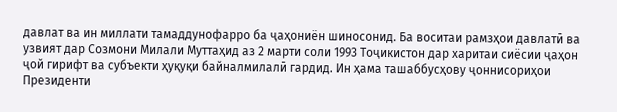давлат ва ин миллати тамаддунофарро ба ҷаҳониён шиносонид. Ба воситаи рамзҳои давлатӣ ва узвият дар Созмони Милали Муттаҳид аз 2 марти соли 1993 Тоҷикистон дар харитаи сиёсии ҷаҳон ҷой гирифт ва субъекти ҳуқуқи байналмилалӣ гардид. Ин ҳама ташаббусҳову ҷоннисориҳои Президенти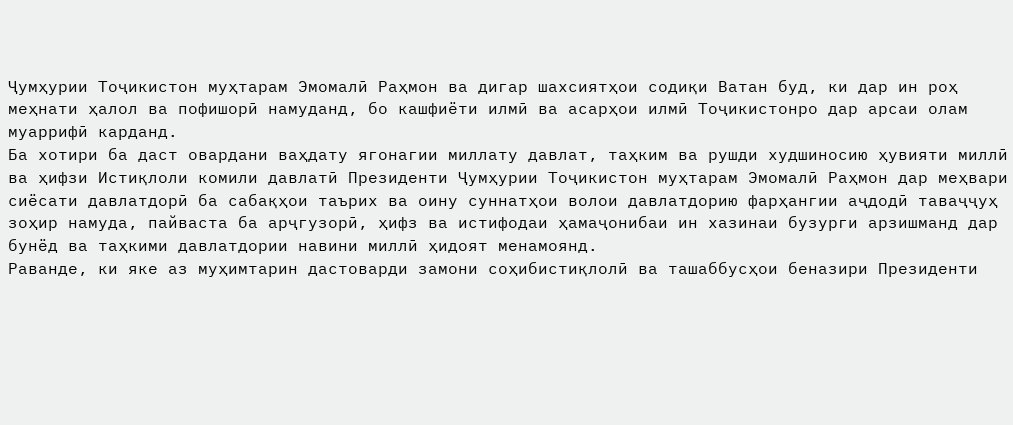Ҷумҳурии Тоҷикистон муҳтарам Эмомалӣ Раҳмон ва дигар шахсиятҳои содиқи Ватан буд, ки дар ин роҳ меҳнати ҳалол ва пофишорӣ намуданд, бо кашфиёти илмӣ ва асарҳои илмӣ Тоҷикистонро дар арсаи олам муаррифӣ карданд.
Ба хотири ба даст овардани ваҳдату ягонагии миллату давлат, таҳким ва рушди худшиносию ҳувияти миллӣ ва ҳифзи Истиқлоли комили давлатӣ Президенти Ҷумҳурии Тоҷикистон муҳтарам Эмомалӣ Раҳмон дар меҳвари сиёсати давлатдорӣ ба сабақҳои таърих ва оину суннатҳои волои давлатдорию фарҳангии аҷдодӣ таваҷҷуҳ зоҳир намуда, пайваста ба арҷгузорӣ, ҳифз ва истифодаи ҳамаҷонибаи ин хазинаи бузурги арзишманд дар бунёд ва таҳкими давлатдории навини миллӣ ҳидоят менамоянд.
Раванде, ки яке аз муҳимтарин дастоварди замони соҳибистиқлолӣ ва ташаббусҳои беназири Президенти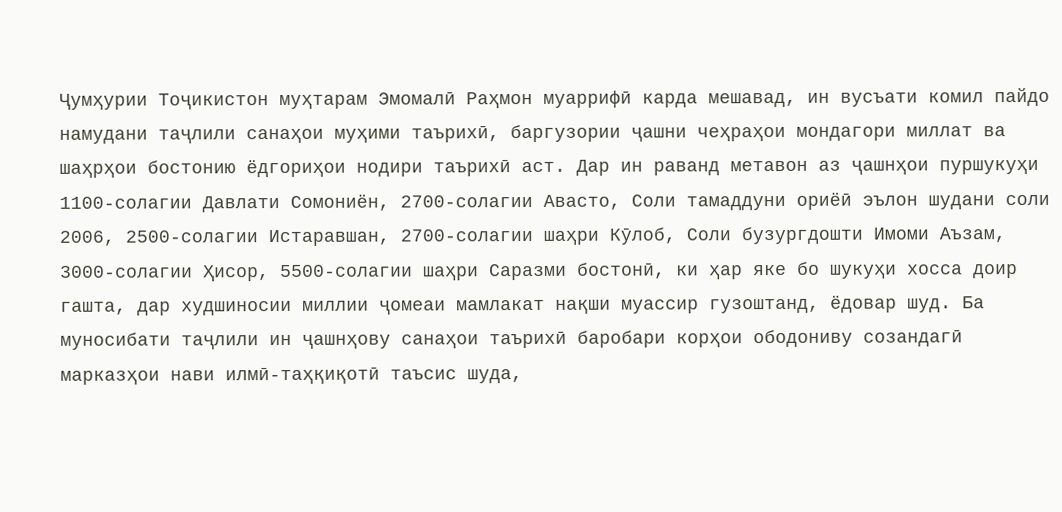Ҷумҳурии Тоҷикистон муҳтарам Эмомалӣ Раҳмон муаррифӣ карда мешавад, ин вусъати комил пайдо намудани таҷлили санаҳои муҳими таърихӣ, баргузории ҷашни чеҳраҳои мондагори миллат ва шаҳрҳои бостонию ёдгориҳои нодири таърихӣ аст. Дар ин раванд метавон аз ҷашнҳои пуршукуҳи 1100-солагии Давлати Сомониён, 2700-солагии Авасто, Соли тамаддуни ориёӣ эълон шудани соли 2006, 2500-солагии Истаравшан, 2700-солагии шаҳри Кӯлоб, Соли бузургдошти Имоми Аъзам, 3000-солагии Ҳисор, 5500-солагии шаҳри Саразми бостонӣ, ки ҳар яке бо шукуҳи хосса доир гашта, дар худшиносии миллии ҷомеаи мамлакат нақши муассир гузоштанд, ёдовар шуд. Ба муносибати таҷлили ин ҷашнҳову санаҳои таърихӣ баробари корҳои ободониву созандагӣ марказҳои нави илмӣ-таҳқиқотӣ таъсис шуда,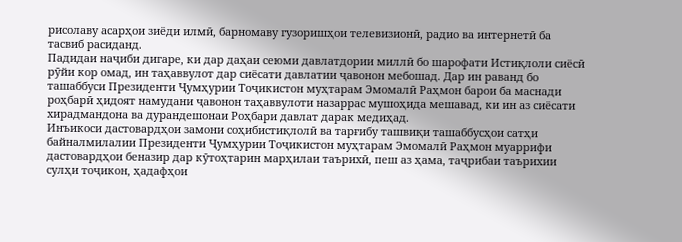рисолаву асарҳои зиёди илмӣ, барномаву гузоришҳои телевизионӣ, радио ва интернетӣ ба тасвиб расиданд.
Падидаи наҷиби дигаре, ки дар даҳаи сеюми давлатдории миллӣ бо шарофати Истиқлоли сиёсӣ рӯйи кор омад, ин таҳаввулот дар сиёсати давлатии ҷавонон мебошад. Дар ин раванд бо ташаббуси Президенти Ҷумҳурии Тоҷикистон муҳтарам Эмомалӣ Раҳмон барои ба маснади роҳбарӣ ҳидоят намудани ҷавонон таҳаввулоти назаррас мушоҳида мешавад, ки ин аз сиёсати хирадмандона ва дурандешонаи Роҳбари давлат дарак медиҳад.
Инъикоси дастовардҳои замони соҳибистиқлолӣ ва тарғибу ташвиқи ташаббусҳои сатҳи байналмилалии Президенти Ҷумҳурии Тоҷикистон муҳтарам Эмомалӣ Раҳмон муаррифи дастовардҳои беназир дар кӯтоҳтарин марҳилаи таърихӣ, пеш аз ҳама, таҷрибаи таърихии сулҳи тоҷикон, ҳадафҳои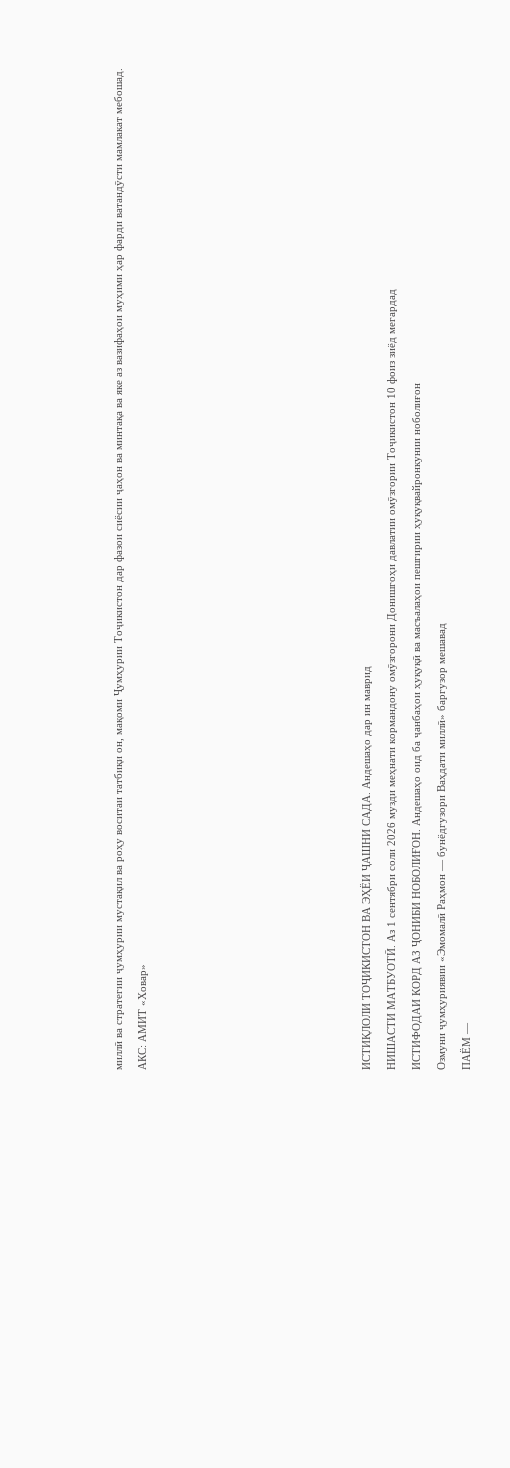миллӣ ва стратегии ҷумҳурии мустақил ва роҳу воситаи татбиқи он, мақоми Ҷумҳурии Тоҷикистон дар фазои сиёсии ҷаҳон ва минтақа ва яке аз вазифаҳои муҳими ҳар фарди ватандӯсти мамлакат мебошад.
АКС: АМИТ «Ховар»








ИСТИҚЛОЛИ ТОҶИКИСТОН ВА ЭҲЁИ ҶАШНИ САДА. Андешаҳо дар ин маврид
НИШАСТИ МАТБУОТӢ. Аз 1 сентябри соли 2026 музди меҳнати кормандону омӯзгорони Донишгоҳи давлатии омӯзгории Тоҷикистон 10 фоиз зиёд мегардад
ИСТИФОДАИ КОРД АЗ ҶОНИБИ НОБОЛИҒОН. Андешаҳо оид ба ҷанбаҳои ҳуқуқӣ ва масъалаҳои пешгирии ҳуқуқвайронкунии ноболиғон
Озмуни ҷумҳуриявии «Эмомалӣ Раҳмон — бунёдгузори Ваҳдати миллӣ» баргузор мешавад
ПАЁМ —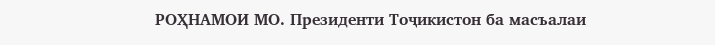РОҲНАМОИ МО. Президенти Тоҷикистон ба масъалаи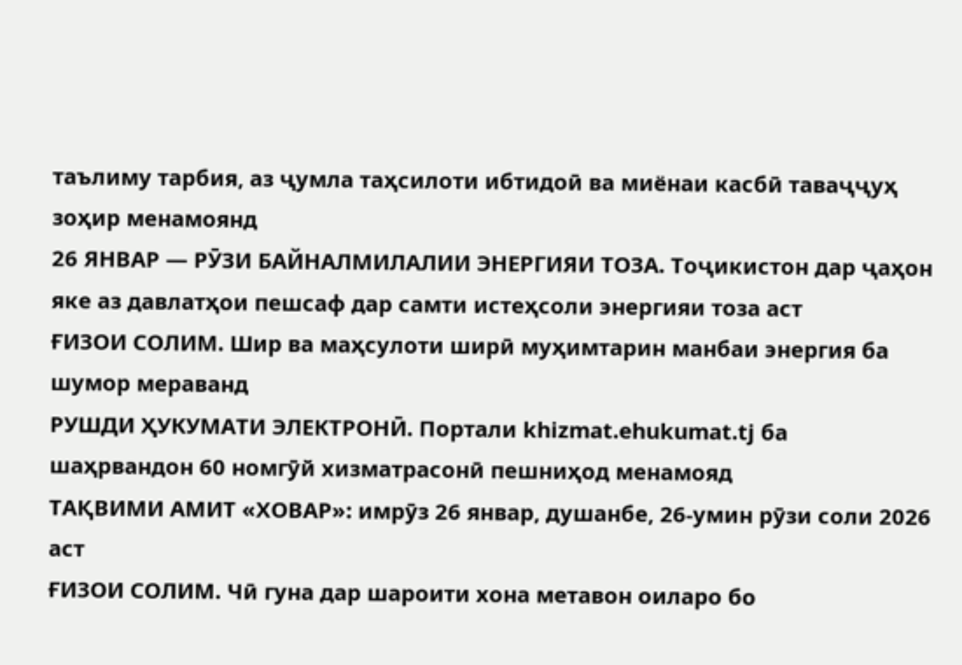таълиму тарбия, аз ҷумла таҳсилоти ибтидоӣ ва миёнаи касбӣ таваҷҷуҳ зоҳир менамоянд
26 ЯНВАР — РӮЗИ БАЙНАЛМИЛАЛИИ ЭНЕРГИЯИ ТОЗА. Тоҷикистон дар ҷаҳон яке аз давлатҳои пешсаф дар самти истеҳсоли энергияи тоза аст
ҒИЗОИ СОЛИМ. Шир ва маҳсулоти ширӣ муҳимтарин манбаи энергия ба шумор мераванд
РУШДИ ҲУКУМАТИ ЭЛЕКТРОНӢ. Портали khizmat.ehukumat.tj ба шаҳрвандон 60 номгӯй хизматрасонӣ пешниҳод менамояд
ТАҚВИМИ АМИТ «ХОВАР»: имрӯз 26 январ, душанбе, 26-умин рӯзи соли 2026 аст
ҒИЗОИ СОЛИМ. Чӣ гуна дар шароити хона метавон оиларо бо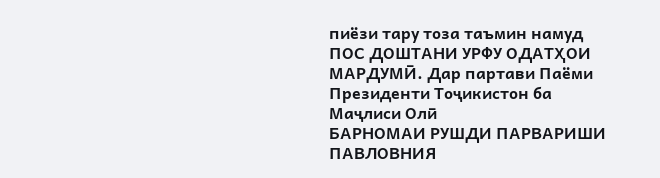пиёзи тару тоза таъмин намуд
ПОС ДОШТАНИ УРФУ ОДАТҲОИ МАРДУМӢ. Дар партави Паёми Президенти Тоҷикистон ба Маҷлиси Олӣ
БАРНОМАИ РУШДИ ПАРВАРИШИ ПАВЛОВНИЯ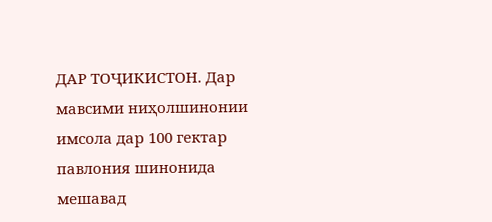ДАР ТОҶИКИСТОН. Дар мавсими ниҳолшинонии имсола дар 100 гектар павлония шинонида мешавад